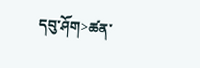དབུ་ཤོག>ཚན་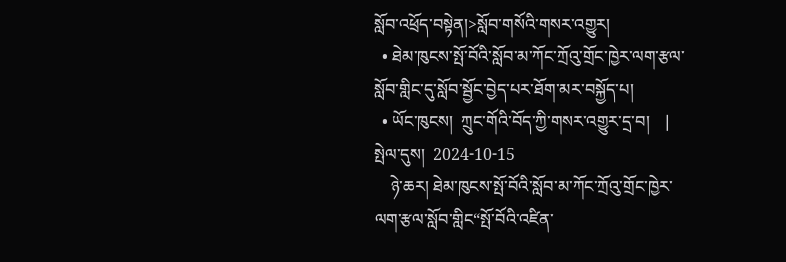སློབ་འཕྲོད་བསྟེན།>སློབ་གསོའི་གསར་འགྱུར།
  • ཐེམ་ཁུངས་སྤོ་བོའི་སློབ་མ་ཀོང་ཀྲོའུ་གྲོང་ཁྱེར་ལག་རྩལ་སློབ་གླིང་དུ་སློབ་སྦྱོང་བྱེད་པར་ཐོག་མར་བསྐྱོད་པ།
  • ཡོང་ཁུངས།  ཀྲུང་གོའི་བོད་ཀྱི་གསར་འགྱུར་དྲ་བ།    |     སྤེལ་དུས།  2024-10-15
    ཉེ་ཆར། ཐེམ་ཁུངས་སྤོ་བོའི་སློབ་མ་ཀོང་ཀྲོའུ་གྲོང་ཁྱེར་ལག་རྩལ་སློབ་གླིང“སྤོ་བོའི་འཛིན་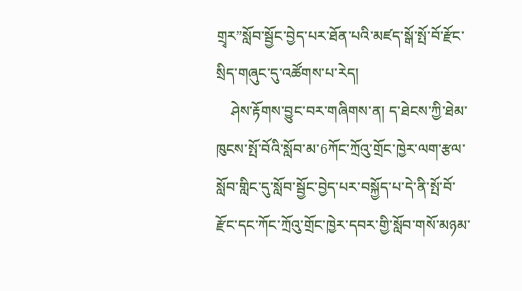གྲྭར”སློབ་སྦྱོང་བྱེད་པར་ཐོན་པའི་མཛད་སྒོ་སྤོ་བོ་རྫོང་སྲིད་གཞུང་དུ་འཚོགས་པ་རེད།
    ཤེས་རྟོགས་བྱུང་བར་གཞིགས་ན། ད་ཐེངས་ཀྱི་ཐེམ་ཁུངས་སྤོ་བོའི་སློབ་མ་6ཀོང་ཀྲོའུ་གྲོང་ཁྱེར་ལག་རྩལ་སློབ་གླིང་དུ་སློབ་སྦྱོང་བྱེད་པར་བསྐྱོད་པ་དེ་ནི་སྤོ་བོ་རྫོང་དང་ཀོང་ཀྲོའུ་གྲོང་ཁྱེར་དབར་གྱི་སློབ་གསོ་མཉམ་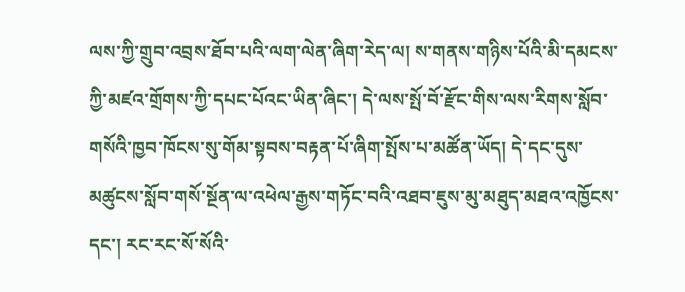ལས་ཀྱི་གྲུབ་འབྲས་ཐོབ་པའི་ལག་ལེན་ཞིག་རེད་ལ། ས་གནས་གཉིས་པོའི་མི་དམངས་ཀྱི་མཛའ་གྲོགས་ཀྱི་དཔང་པོའང་ཡིན་ཞིང་། དེ་ལས་སྤོ་བོ་རྫོང་གིས་ལས་རིགས་སློབ་གསོའི་ཁྱབ་ཁོངས་སུ་གོམ་སྟབས་བརྟན་པོ་ཞིག་སྤོས་པ་མཚོན་ཡོད། དེ་དང་དུས་མཚུངས་སློབ་གསོ་སྔོན་ལ་འཕེལ་རྒྱས་གཏོང་བའི་འཐབ་ཇུས་མུ་མཐུད་མཐའ་འཁྱོངས་དང་། རང་རང་སོ་སོའི་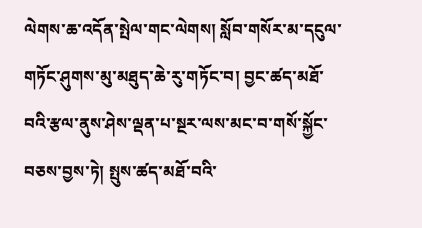ལེགས་ཆ་འདོན་སྤེལ་གང་ལེགས། སློབ་གསོར་མ་དངུལ་གཏོང་ཤུགས་མུ་མཐུད་ཆེ་རུ་གཏོང་བ། བྱང་ཚད་མཐོ་བའི་རྩལ་ནུས་ཤེས་ལྡན་པ་སྔར་ལས་མང་བ་གསོ་སྐྱོང་བཅས་བྱས་ཏེ། སྤུས་ཚད་མཐོ་བའི་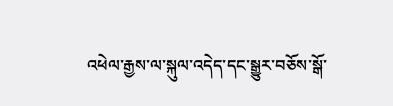འཕེལ་རྒྱས་ལ་སྐུལ་འདེད་དང་སྒྱུར་བཅོས་སྒོ་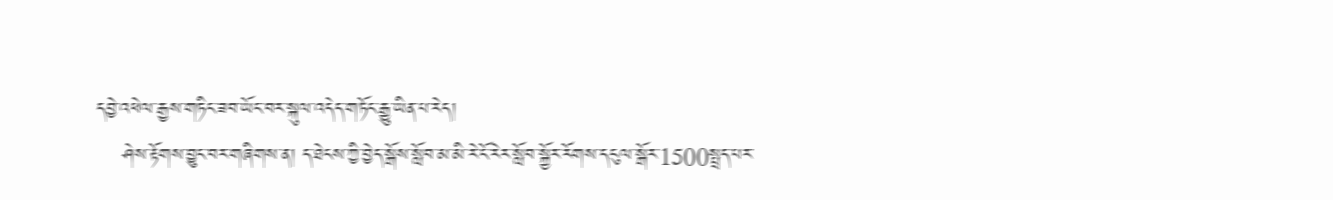དབྱེ་འཕེལ་རྒྱས་གཏིང་ཟབ་ཡོང་བར་སྐུལ་འདེད་གཏོང་རྒྱུ་ཡིན་པ་རེད།
    ཤེས་རྟོགས་བྱུང་བར་གཞིགས་ན། ད་ཐེངས་ཀྱི་བྱེད་སྒོས་སློབ་མ་མི་རེ་ངོ་རེར་སློབ་སྐྱོར་རོགས་དངུལ་སྒོར་1500སྤྲད་པར་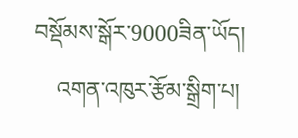བསྡོམས་སྒོར་9000ཟིན་ཡོད།
    འགན་འཁུར་རྩོམ་སྒྲིག་པ།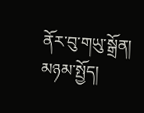ནོར་བུ་གཡུ་སྒྲོན།
མཉམ་སྤྱོད།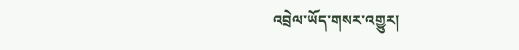འབྲེལ་ཡོད་གསར་འགྱུར།